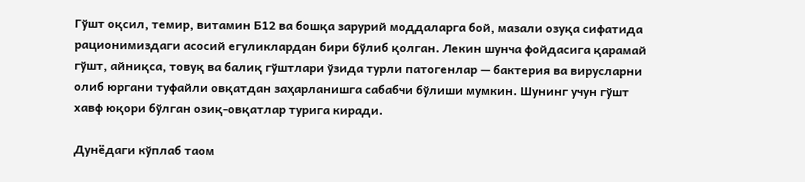Гўшт оқсил, темир, витамин Б12 ва бошқа зарурий моддаларга бой, мазали озуқа сифатида рационимиздаги асосий егуликлардан бири бўлиб қолган. Лекин шунча фойдасига қарамай гўшт, айниқса, товуқ ва балиқ гўштлари ўзида турли патогенлар — бактерия ва вирусларни олиб юргани туфайли овқатдан заҳарланишга сабабчи бўлиши мумкин. Шунинг учун гўшт хавф юқори бўлган озиқ-овқатлар турига киради.

Дунёдаги кўплаб таом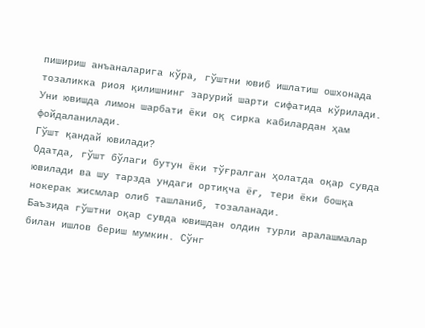пишириш анъаналарига кўра, гўштни ювиб ишлатиш ошхонада тозаликка риоя қилишнинг зарурий шарти сифатида кўрилади. Уни ювишда лимон шарбати ёки оқ сирка кабилардан ҳам фойдаланилади.
Гўшт қандай ювилади?
Одатда, гўшт бўлаги бутун ёки тўғралган ҳолатда оқар сувда ювилади ва шу тарзда ундаги ортиқча ёғ, тери ёки бошқа нокерак жисмлар олиб ташланиб, тозаланади.
Баъзида гўштни оқар сувда ювишдан олдин турли аралашмалар билан ишлов бериш мумкин. Сўнг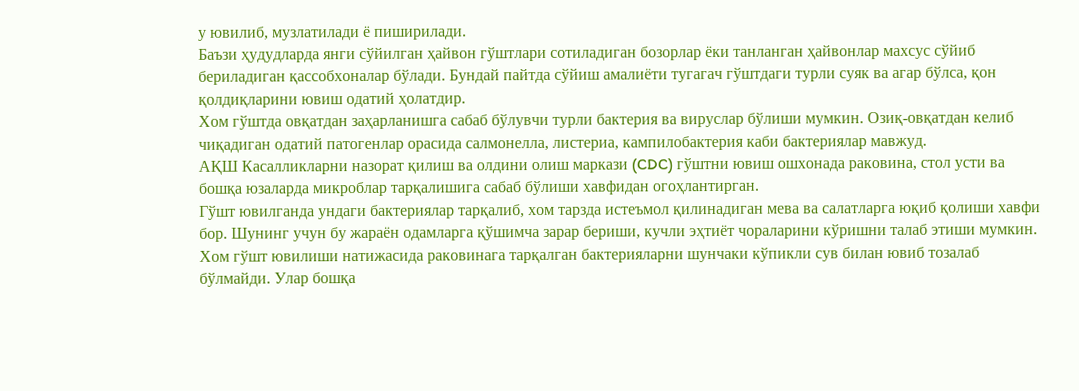у ювилиб, музлатилади ё пиширилади.
Баъзи ҳудудларда янги сўйилган ҳайвон гўштлари сотиладиган бозорлар ёки танланган ҳайвонлар махсус сўйиб бериладиган қассобхоналар бўлади. Бундай пайтда сўйиш амалиёти тугагач гўштдаги турли суяк ва агар бўлса, қон қолдиқларини ювиш одатий ҳолатдир.
Хом гўштда овқатдан заҳарланишга сабаб бўлувчи турли бактерия ва вируслар бўлиши мумкин. Озиқ-овқатдан келиб чиқадиган одатий патогенлар орасида салмонелла, листериа, кампилобактерия каби бактериялар мавжуд.
АҚШ Касалликларни назорат қилиш ва олдини олиш маркази (CDC) гўштни ювиш ошхонада раковина, стол усти ва бошқа юзаларда микроблар тарқалишига сабаб бўлиши хавфидан огоҳлантирган.
Гўшт ювилганда ундаги бактериялар тарқалиб, хом тарзда истеъмол қилинадиган мева ва салатларга юқиб қолиши хавфи бор. Шунинг учун бу жараён одамларга қўшимча зарар бериши, кучли эҳтиёт чораларини кўришни талаб этиши мумкин.
Хом гўшт ювилиши натижасида раковинага тарқалган бактерияларни шунчаки кўпикли сув билан ювиб тозалаб бўлмайди. Улар бошқа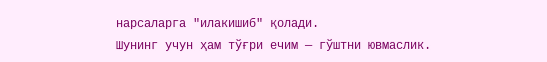нарсаларга "илакишиб" қолади.
Шунинг учун ҳам тўғри ечим — гўштни ювмаслик.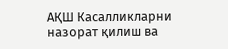АҚШ Касалликларни назорат қилиш ва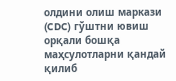олдини олиш маркази (CDC) гўштни ювиш орқали бошқа маҳсулотларни қандай қилиб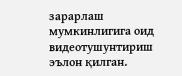зарарлаш мумкинлигига оид видеотушунтириш эълон қилган.